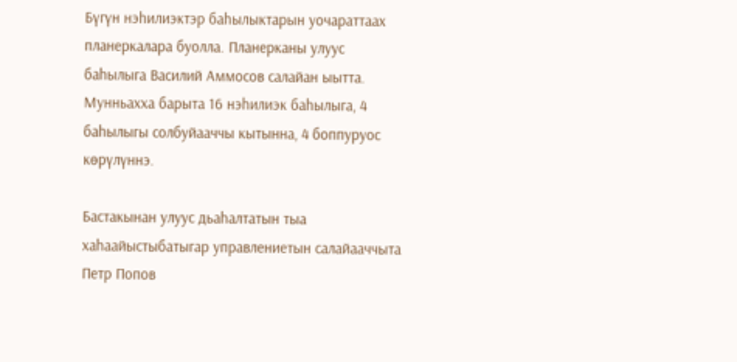Бүгүн нэһилиэктэр баһылыктарын уочараттаах планеркалара буолла. Планерканы улуус баһылыга Василий Аммосов салайан ыытта. Мунньахха барыта 16 нэһилиэк баһылыга, 4 баһылыгы солбуйааччы кытынна, 4 боппуруос көрүлүннэ.

Бастакынан улуус дьаһалтатын тыа хаһаайыстыбатыгар управлениетын салайааччыта Петр Попов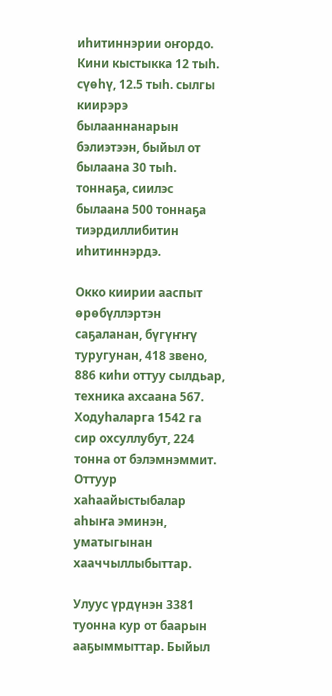иһитиннэрии оҥордо. Кини кыстыкка 12 тыһ. сүөһү, 12.5 тыһ. сылгы киирэрэ былааннанарын бэлиэтээн, быйыл от былаана 30 тыһ. тоннаҕа, сиилэс былаана 500 тоннаҕа тиэрдиллибитин иһитиннэрдэ.

Окко киирии ааспыт өрөбүллэртэн саҕаланан, бүгүҥҥү туругунан, 418 звено, 886 киһи оттуу сылдьар, техника ахсаана 567. Ходуһаларга 1542 га сир охсуллубут, 224 тонна от бэлэмнэммит. Оттуур хаһаайыстыбалар аһыҥа эминэн, уматыгынан хааччыллыбыттар.

Улуус үрдүнэн 3381 туонна кур от баарын ааҕыммыттар. Быйыл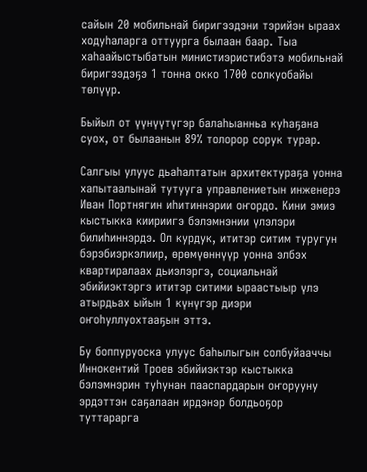сайын 20 мобильнай биригээдэни тэрийэн ыраах ходуһаларга оттуурга былаан баар. Тыа хаһаайыстыбатын министиэристибэтэ мобильнай биригээдэҕэ 1 тонна окко 1700 солкуобайы төлүүр.

Быйыл от үүнүүтүгэр балаһыанньа куһаҕана суох, от былаанын 89% толорор сорук турар.

Салгыы улуус дьаһалтатын архитектураҕа уонна хапытаалынай тутууга управлениетын инженерэ Иван Портнягин иһитиннэрии оҥордо. Кини эмиэ кыстыкка киириигэ бэлэмнэнии үлэлэри билиһиннэрдэ. Ол курдук, ититэр ситим туругун бэрэбиэркэлиир, өрөмүөннүүр уонна элбэх квартиралаах дьиэлэргэ, социальнай эбийиэктэргэ ититэр ситими ыраастыыр үлэ атырдьах ыйын 1 күнүгэр диэри оҥоһуллуохтааҕын эттэ.

Бу боппуруоска улуус баһылыгын солбуйааччы Иннокентий Троев эбийиэктэр кыстыкка бэлэмнэрин туһунан пааспардарын оҥорууну эрдэттэн саҕалаан ирдэнэр болдьоҕор туттарарга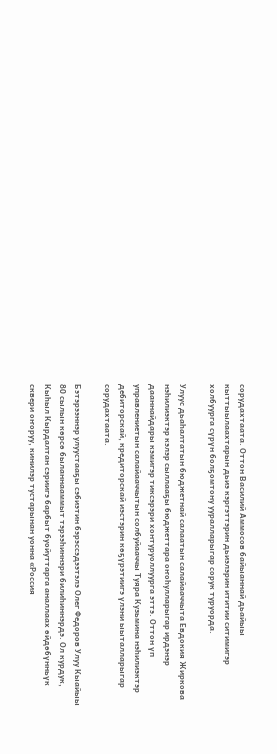сорудахтаата. Оттон Василий Аммосов байыаннай дьайыы кыттыылаахтарын дьиэ кэргэттэрин дьиэлэрин ититии ситимигэр холбуурга сүрүн болҕомтону ууралларыгар сорук туруорда.

Улуус дьаһалтатын бюджетнай салаатын салайааччыта Евдокия Жиркова нэһилиэктэр кэлэр сыллааҕы бюджеттара оҥоһулларыгар ирдэнэр дааннайдары кэмигэр тиксэрэри хонтуруоллуурга эттэ. Оттон үп управлениетын салайааччытын солбуйааччы Туяра Кузьмина нэһилиэктэр дебиторскай, кредиторскай иэстэрин көҕүрэтиигэ үлэни ыыталларыгар сорудахтаата.

Бэтэрээннэр улуустааҕы сэбиэтин бэрэссэдээтэлэ Олег Федоров Улуу Кыайыы 80 сылын көрсө быланнааммыт тэрээһиннэри билиһиннэрдэ. Ол курдук, Кыһыл Кырдалтан сэриигэ барбыт буойуттарга аналлаах өйдөбүнньүк сквери оҥоруу, кинилэр тустарынан уонна «Россия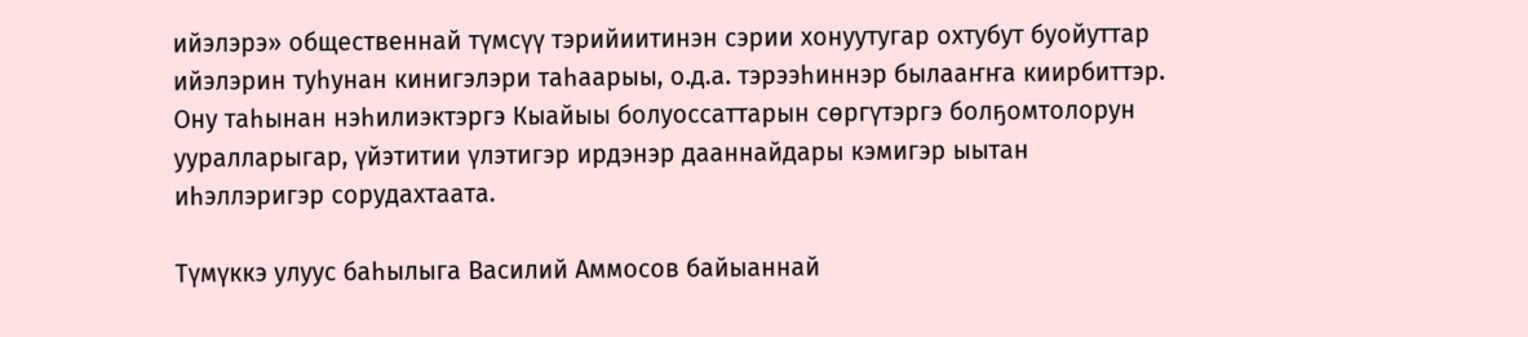ийэлэрэ» общественнай түмсүү тэрийиитинэн сэрии хонуутугар охтубут буойуттар ийэлэрин туһунан кинигэлэри таһаарыы, о.д.а. тэрээһиннэр былааҥҥа киирбиттэр. Ону таһынан нэһилиэктэргэ Кыайыы болуоссаттарын сөргүтэргэ болҕомтолорун ууралларыгар, үйэтитии үлэтигэр ирдэнэр дааннайдары кэмигэр ыытан иһэллэригэр сорудахтаата.

Түмүккэ улуус баһылыга Василий Аммосов байыаннай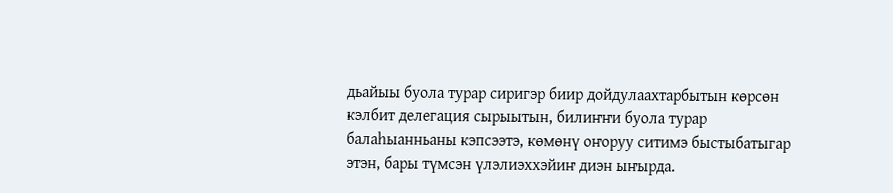дьайыы буола турар сиригэр биир дойдулаахтарбытын көрсөн кэлбит делегация сырыытын, билиҥҥи буола турар балаһыанньаны кэпсээтэ, көмөнү оҥоруу ситимэ быстыбатыгар этэн, бары түмсэн үлэлиэххэйиҥ диэн ыҥырда.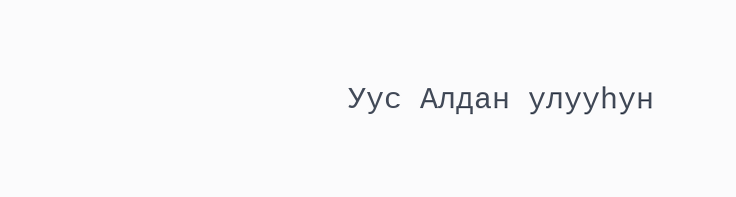Уус Алдан улууһун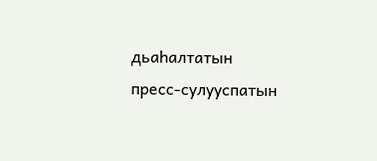дьаһалтатын пресс-сулууспатын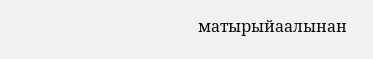матырыйаалынан